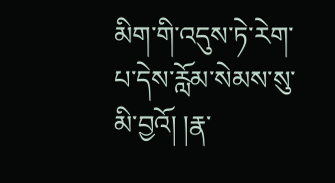མིག་གི་འདུས་ཏེ་རེག་པ་དེས་རློམ་སེམས་སུ་མི་བྱའོ། །རྣ་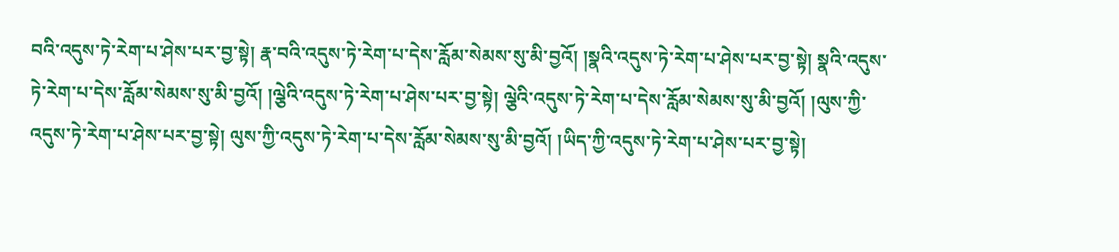བའི་འདུས་ཏེ་རེག་པ་ཤེས་པར་བྱ་སྟེ། རྣ་བའི་འདུས་ཏེ་རེག་པ་དེས་རློམ་སེམས་སུ་མི་བྱའོ། །སྣའི་འདུས་ཏེ་རེག་པ་ཤེས་པར་བྱ་སྟེ། སྣའི་འདུས་ཏེ་རེག་པ་དེས་རློམ་སེམས་སུ་མི་བྱའོ། །ལྕེའི་འདུས་ཏེ་རེག་པ་ཤེས་པར་བྱ་སྟེ། ལྕེའི་འདུས་ཏེ་རེག་པ་དེས་རློམ་སེམས་སུ་མི་བྱའོ། །ལུས་ཀྱི་འདུས་ཏེ་རེག་པ་ཤེས་པར་བྱ་སྟེ། ལུས་ཀྱི་འདུས་ཏེ་རེག་པ་དེས་རློམ་སེམས་སུ་མི་བྱའོ། །ཡིད་ཀྱི་འདུས་ཏེ་རེག་པ་ཤེས་པར་བྱ་སྟེ།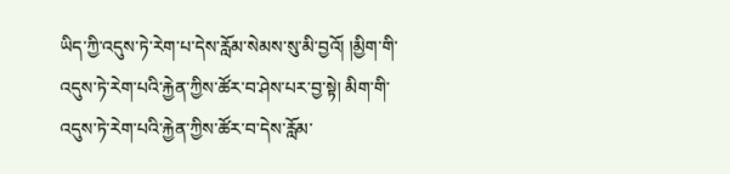ཡིད་ཀྱི་འདུས་ཏེ་རེག་པ་དེས་རློམ་སེམས་སུ་མི་བྱའོ། །མྱིག་གི་འདུས་ཏེ་རེག་པའི་རྐྱེན་ཀྱིས་ཚོར་བ་ཤེས་པར་བྱ་སྟེ། མིག་གི་འདུས་ཏེ་རེག་པའི་རྐྱེན་ཀྱིས་ཚོར་བ་དེས་རློམ་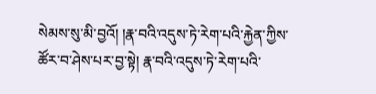སེམས་སུ་མི་བྱའོ། །རྣ་བའི་འདུས་ཏེ་རེག་པའི་རྐྱེན་ཀྱིས་ཚོར་བ་ཤེས་པར་བྱ་སྟེ། རྣ་བའི་འདུས་ཏེ་རེག་པའི་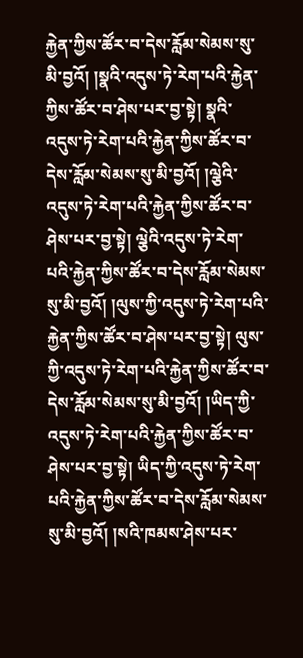རྐྱེན་ཀྱིས་ཚོར་བ་དེས་རློམ་སེམས་སུ་མི་བྱའོ། །སྣའི་འདུས་ཏེ་རེག་པའི་རྐྱེན་ཀྱིས་ཚོར་བ་ཤེས་པར་བྱ་སྟེ། སྣའི་འདུས་ཏེ་རེག་པའི་རྐྱེན་ཀྱིས་ཚོར་བ་དེས་རློམ་སེམས་སུ་མི་བྱའོ། །ལྕེའི་འདུས་ཏེ་རེག་པའི་རྐྱེན་ཀྱིས་ཚོར་བ་ཤེས་པར་བྱ་སྟེ། ལྕེའི་འདུས་ཏེ་རེག་པའི་རྐྱེན་ཀྱིས་ཚོར་བ་དེས་རློམ་སེམས་སུ་མི་བྱའོ། །ལུས་ཀྱི་འདུས་ཏེ་རེག་པའི་རྐྱེན་ཀྱིས་ཚོར་བ་ཤེས་པར་བྱ་སྟེ། ལུས་ཀྱི་འདུས་ཏེ་རེག་པའི་རྐྱེན་ཀྱིས་ཚོར་བ་དེས་རློམ་སེམས་སུ་མི་བྱའོ། །ཡིད་ཀྱི་འདུས་ཏེ་རེག་པའི་རྐྱེན་ཀྱིས་ཚོར་བ་ཤེས་པར་བྱ་སྟེ། ཡིད་ཀྱི་འདུས་ཏེ་རེག་པའི་རྐྱེན་ཀྱིས་ཚོར་བ་དེས་རློམ་སེམས་སུ་མི་བྱའོ། །སའི་ཁམས་ཤེས་པར་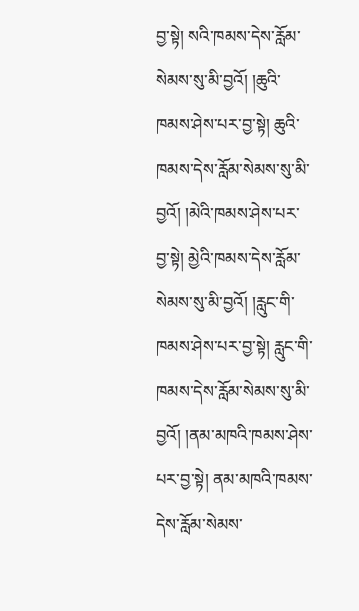བྱ་སྟེ། སའི་ཁམས་དེས་རློམ་སེམས་སུ་མི་བྱའོ། །ཆུའི་ཁམས་ཤེས་པར་བྱ་སྟེ། ཆུའི་ཁམས་དེས་རློམ་སེམས་སུ་མི་བྱའོ། །མེའི་ཁམས་ཤེས་པར་བྱ་སྟེ། མྱེའི་ཁམས་དེས་རློམ་སེམས་སུ་མི་བྱའོ། །རླུང་གི་ཁམས་ཤེས་པར་བྱ་སྟེ། རླུང་གི་ཁམས་དེས་རློམ་སེམས་སུ་མི་བྱའོ། །ནམ་མཁའི་ཁམས་ཤེས་པར་བྱ་སྟེ། ནམ་མཁའི་ཁམས་དེས་རློམ་སེམས་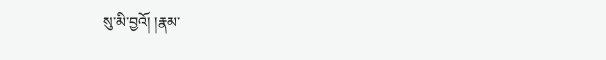སུ་མི་བྱའོ། །རྣམ་